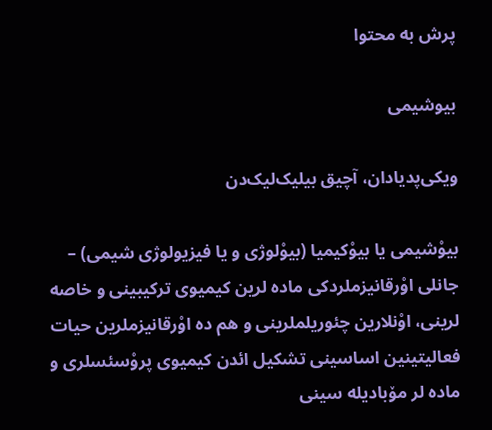پرش به محتوا

بیوشیمی

ویکی‌پدیادان، آچیق بیلیک‌لیک‌دن

بیوْشیمی یا بیوْکیمیا (بیوْلوژی و یا فیزیولوژی شیمی) – جانلی اوْرقانیزملردکی ماده لرین کیمیوی ترکیبینی و خاصه لرینی، اوْنلارین چئوریلملرینی و هم ده اوْرقانیزملرین حیات فعالیتینین اساسینی تشکیل ائدن کیمیوی پروْسئسلری و ماده لر مۆبادیله سینی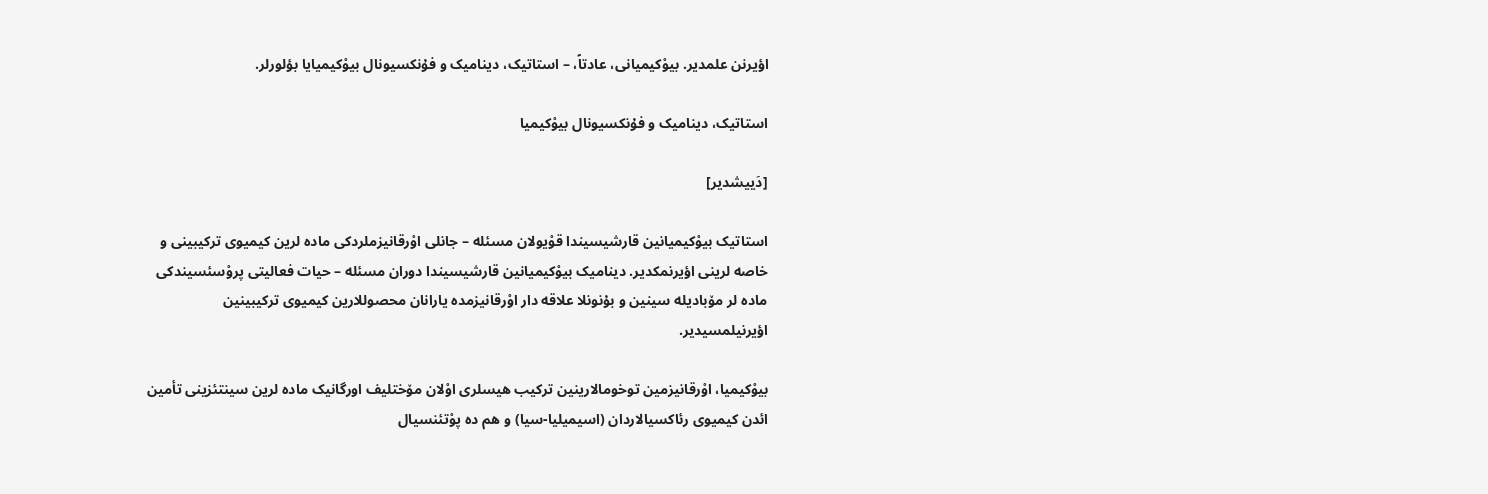اؤیرنن علمدیر. بیوْکیمیانی، عادتاً، – استاتیک، دینامیک و فۇنکسیونال بیوْکیمیایا بؤلورلر.

استاتیک، دینامیک و فۇنکسیونال بیوْکیمیا

[دَییشدیر]

استاتیک بیوْکیمیانین قارشیسیندا قوْیولان مسئله – جانلی اوْرقانیزملردکی ماده لرین کیمیوی ترکیبینی و خاصه لرینی اؤیرنمکدیر. دینامیک بیوْکیمیانین قارشیسیندا دوران مسئله – حیات فعالیتی پروْسئسیندکی ماده لر مۆبادیله سینین و بۇنونلا علاقه دار اوْرقانیزمده یارانان محصوللارین کیمیوی ترکیبینین اؤیرنیلمسیدیر.

بیوْکیمیا، اوْرقانیزمین توخومالارینین ترکیب هیسلری اوْلان مۆختلیف اورگانیک ماده لرین سینتئزینی تأمین ائدن کیمیوی رئاکسیالاردان (اسیمیلیا-سیا) و هم ده پوْتئنسیال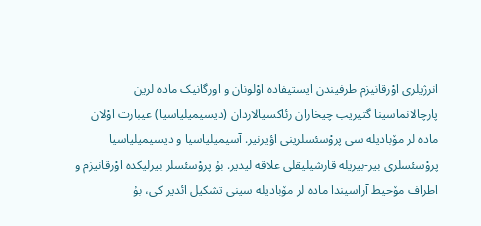انرژیلری اوْرقانیزم طرفیندن ایستیفاده اوْلونان و اورگانیک ماده لرین پارچالانماسینا گتیریب چیخاران رئاکسیالاردان (دیسیمیلیاسیا) عیبارت اوْلان ماده لر مۆبادیله سی پروْسئسلرینی اؤیرنیر. آسیمیلیاسیا و دیسیمیلیاسیا پروْسئسلری بیر-بیریله قارشیلیقلی علاقه لیدیر. بۇ پروْسئسلر بیرلیکده اوْرقانیزم و اطراف مۆحیط آراسیندا ماده لر مۆبادیله سینی تشکیل ائدیر کی، بۇ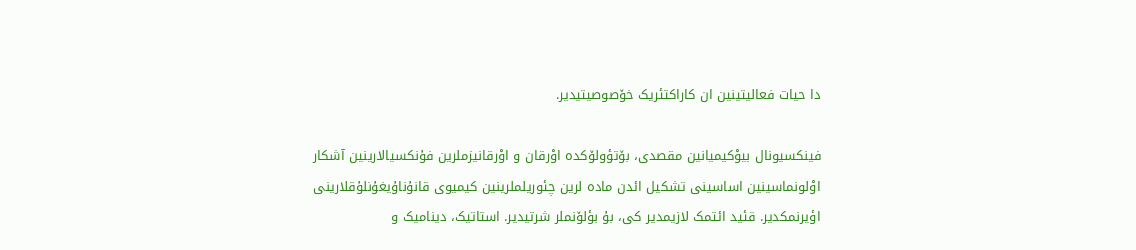دا حیات فعالیتینین ان کاراکتئریک خۆصوصیتیدیر.

فینکسیونال بیوْکیمیانین مقصدی، بۆتؤولۆکده اوْرقان و اوْرقانیزملرین فۇنکسیالارینین آشکار اوْلونماسینین اساسینی تشکیل ائدن ماده لرین چئوریلملرینین کیمیوی قانۇناۇیغۇنلۇقلارینی اؤیرنمکدیر. قئید ائتمک لازیمدیر کی، بۇ بؤلۆنملر شرتیدیر. استاتیک، دینامیک و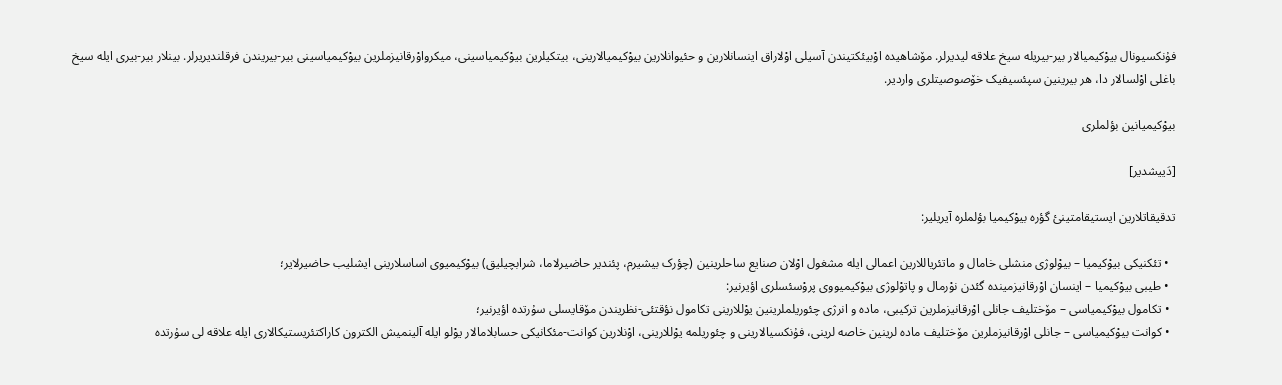فۇنکسیونال بیوْکیمیالار بیر-بیریله سیخ علاقه لیدیرلر. مۆشاهیده اوْبیئکتیندن آسیلی اوْلاراق اینسانلارین و حئیوانلارین بیوْکیمیالارینی، بیتکیلرین بیوْکیمیاسینی، میکرواوْرقانیزملرین بیوْکیمیاسینی بیر-بیریندن فرقلندیریرلر. بینلار بیر-بیری ایله سیخ باغلی اوْلسالار دا، هر بیرینین سپئسیفیک خۆصوصیتلری واردیر.

بیوْکیمیانین بؤلملری

[دَییشدیر]

تدقیقاتلارین ایستیقامتینئ گؤره بیوْکیمیا بؤلملره آیریلیر:

  • تئکنیکی بیوْکیمیا – بیوْلوژی منشلی خامال و ماتئریاللارین اعمالی ایله مشغول اوْلان صنایع ساحلرینین (چؤرک بیشیرم، پئندیر حاضیرلاما، شرابچیلیق) بیوْکیمیوی اساسلارینی ایشلیب حاضیرلایر؛
  • طیبی بیوْکیمیا – اینسان اوْرقانیزمینده گئدن نوْرمال و پاتوْلوژی بیوْکیمیووی پروْسئسلری اؤیرنیر:
  • تکامول بیوْکیمیاسی – مۆختلیف جانلی اوْرقانیزملرین ترکیبی، ماده و انرژی چئوریلملرینین یوْللارینی تکامول نؤقتئی-نظریندن مۆقایسلی سۇرتده اؤیرنیر؛
  • کوانت بیوْکیمیاسی – جانلی اوْرقانیزملرین مۆختلیف ماده لرینین خاصه لرینی، فۇنکسیالارینی و چئوریلمه یوْللارینی، اوْنلارین کوانت-مئکانیکی حسابلامالار یوْلو ایله آلینمیش الکترون کاراکتئریستیکالاری ایله علاقه لی سۇرتده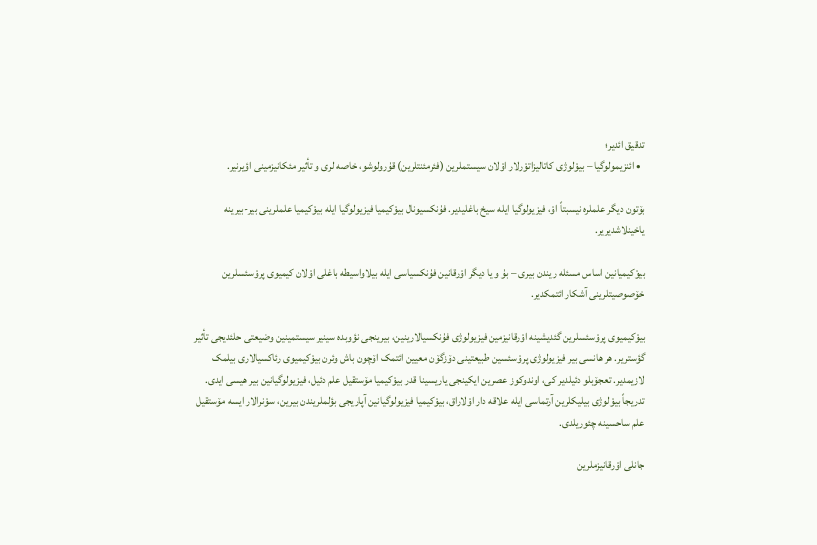تدقیق ائدیر؛
  • ائنزیمولوگیا – بیوْلوژی کاتالیزاتوْرلار اوْلان سیستملرین (فئرمئنتلرین) قۇرولوشو، خاصه لری و تأثیر مئکانیزمینی اؤیرنیر.

بۆتون دیگر علملره نیسبتاً اوْ، فیزیولوگیا ایله سیخ باغلیدیر. فۇنکسیونال بیوْکیمیا فیزیولوگیا ایله بیوْکیمیا علملرینی بیر-بیرینه یاخینلاشدیریر.

بیوْکیمیانین اساس مسئله ریندن بیری – بۇ و یا دیگر اوْرقانین فۇنکسیاسی ایله بیلاواسیطه باغلی اوْلان کیمیوی پروْسئسلرین خۆصوصیتلرینی آشکار ائتمکدیر.

بیوْکیمیوی پروْسئسلرین گئدیشینه اوْرقانیزمین فیزیولوژی فۇنکسیالارینین، بیرینجی نؤوبده سینیر سیستمینین وضیعتی حلئدیجی تأثیر گؤستریر. هر هانسی بیر فیزیولوژی پروْسئسین طبیعتینی دۆزگۆن معیین ائتمک اۆچون باش وئرن بیوْکیمیوی رئاکسیالاری بیلمک لازیمدیر. تعجۆبلو دئیلدیر کی، اوندوکوز عصرین ایکینجی یاریسینا قدر بیوْکیمیا مۆستقیل علم دئیل، فیزیولوگیانین بیر هیسی ایدی. تدریجاً بیوْلوژی بیلیکلرین آرتماسی ایله علاقه دار اوْلاراق، بیوْکیمیا فیزیولوگیانین آپاریجی بؤلملریندن بیرین، سوْنرالار ایسه مۆستقیل علم ساحسینه چئوریلدی.

جانلی اوْرقانیزملرین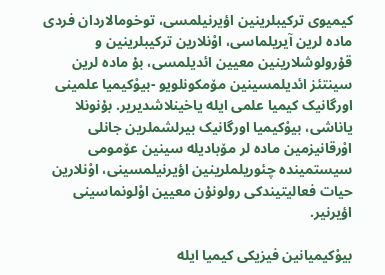کیمیوی ترکیبلرینین اؤیرنیلمسی، توخومالاردان فردی ماده لرین آیریلماسی، اوْنلارین ترکیبلرینین و قۇرولوشلارینین معیین ائدیلمسی، بۇ ماده لرین سینتئز ائدیلمسینین مۆمکونلویو -بیوْکیمیا علمینی اورگانیک کیمیا علمی ایله یاخینلاشدیریر. بۇنونلا یاناشی، بیوْکیمیا اورگانیک بیرلشملرین جانلی اوْرقانیزمین ماده لر مۆبادیله سینین عۆمومی سیستمینده چئوریلملرینین اؤیرنیلمسینی، اوْنلارین حیات فعالیتیندکی رولونۇن معیین اوْلونماسینی اؤیرنیر.

بیوْکیمیانین فیزیکی کیمیا ایله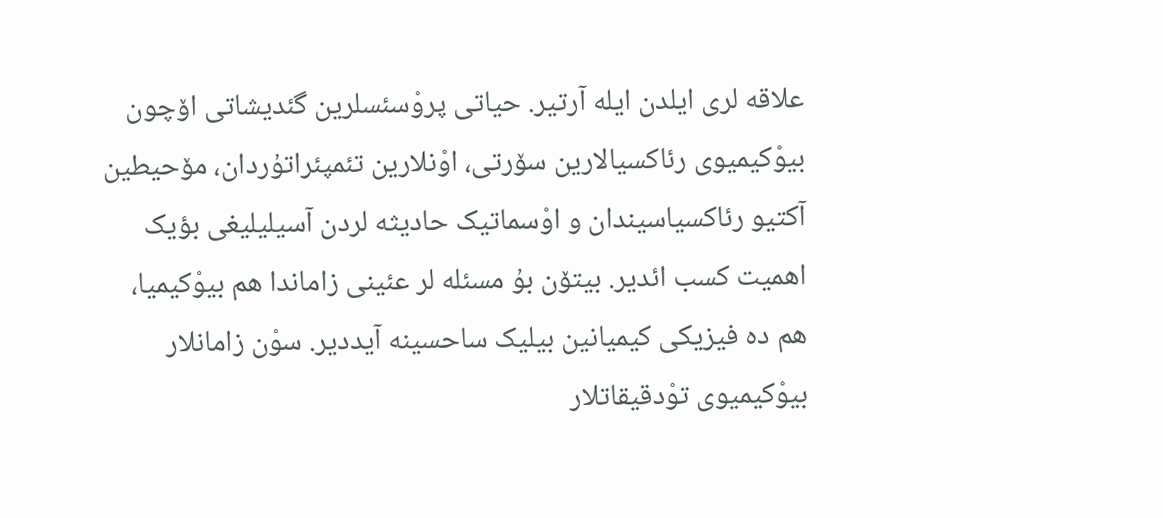علاقه لری ایلدن ایله آرتیر. حیاتی پروْسئسلرین گئدیشاتی اۆچون بیوْکیمیوی رئاکسیالارین سۆرتی، اوْنلارین تئمپئراتۇردان، مۆحیطین آکتیو رئاکسیاسیندان و اوْسماتیک حادیثه لردن آسیلیلیغی بؤیک اهمیت کسب ائدیر. بیتۆن بۇ مسئله لر عئینی زاماندا هم بیوْکیمیا، هم ده فیزیکی کیمیانین بیلیک ساحسینه آیددیر. سوْن زامانلار بیوْکیمیوی توْدقیقاتلار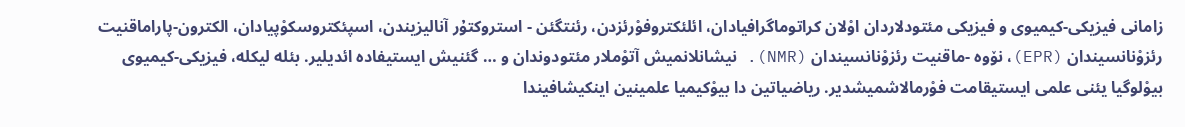زامانی فیزیکی-کیمیوی و فیزیکی مئتودلاردان اوْلان کراتوماگرافیادان، ائلئکتروفوْرئزدن، رئنتگئن - استروکتۇر آنالیزیندن، اسپئکتروسکوْپیادان، الکترون-پاراماقنیت رئزوْنانسیندان (EPR)، نۆوه -ماقنیت رئزوْنانسیندان (NMR). نیشانلانمیش آتوْملار مئتودوندان و … گئنیش ایستیفاده ائدیلیر. بئله لیکله، فیزیکی-کیمیوی بیوْلوگیا یئنی علمی ایستیقامت فوْرمالاشمیشدیر. ریاضیاتین دا بیوْکیمیا علمینین اینکیشافیندا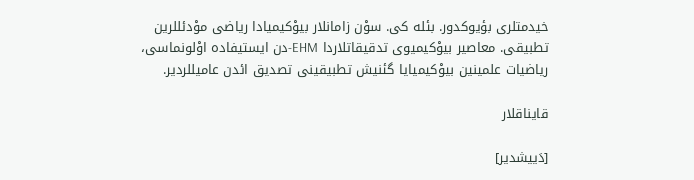خیدمتلری بؤیوکدور. بئله کی. سوْن زامانلار بیوْکیمیادا ریاضی موْدئللرین تطبیقی. معاصیر بیوْکیمیوی تدقیقاتلاردا EHM-دن ایستیفاده اوْلونماسی، ریاضیات علمینین بیوْکیمیایا گئنیش تطبیقینی تصدیق ائدن عامیللردیر.

قایناقلار

[دَییشدیر]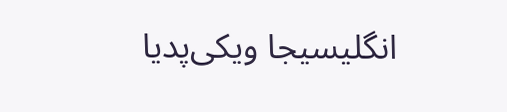انگلیسیجا ویکی‌پدیا